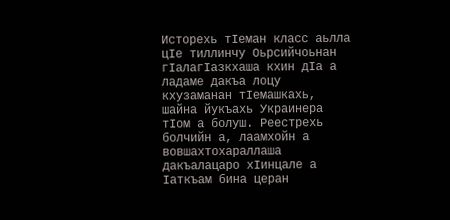Исторехь тӀеман класс аьлла цӀе тиллинчу Оьрсийчоьнан гIалагIазкхаша кхин дIа а ладаме дакъа лоцу кхузаманан тIемашкахь, шайна йукъахь Украинера тӀом а болуш. Реестрехь болчийн а, лаамхойн а вовшахтохараллаша дакъалацаро хӀинцале а Ӏаткъам бина церан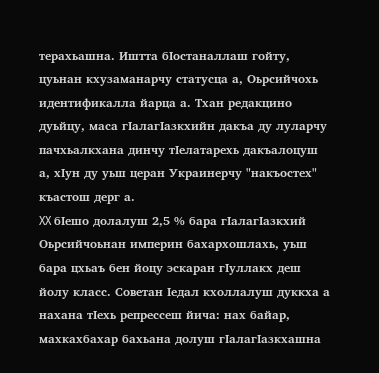терахьашна. Иштта бIостаналлаш гойту, цуьнан кхузаманарчу статусца а, Оьрсийчохь идентификалла йарца а. Тхан редакцино дуьйцу, маса гӀалагIазкхийн дакъа ду луларчу пачхьалкхана динчу тӀелатарехь дакъалоцуш а, хӀун ду уьш церан Украинерчу "накъостех" къастош дерг а.
XX бӀешо долалуш 2,5 % бара гIалагIазкхий Оьрсийчоьнан империн бахархошлахь, уьш бара цхьаъ бен йоцу эскаран гӀуллакх деш йолу класс. Советан Ӏедал кхоллалуш дуккха а нахана тIехь репрессеш йича: нах байар, махкахбахар бахьана долуш гӀалагIазкхашна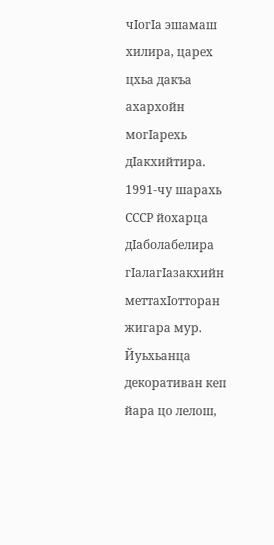чӀогӀа эшамаш хилира, царех цхьа дакъа ахархойн могӀарехь дӀакхийтира. 1991-чу шарахь СССР йохарца дӀаболабелира гIалагIазакхийн меттахӀотторан жигара мур. Йуьхьанца декоративан кеп йара цо лелош,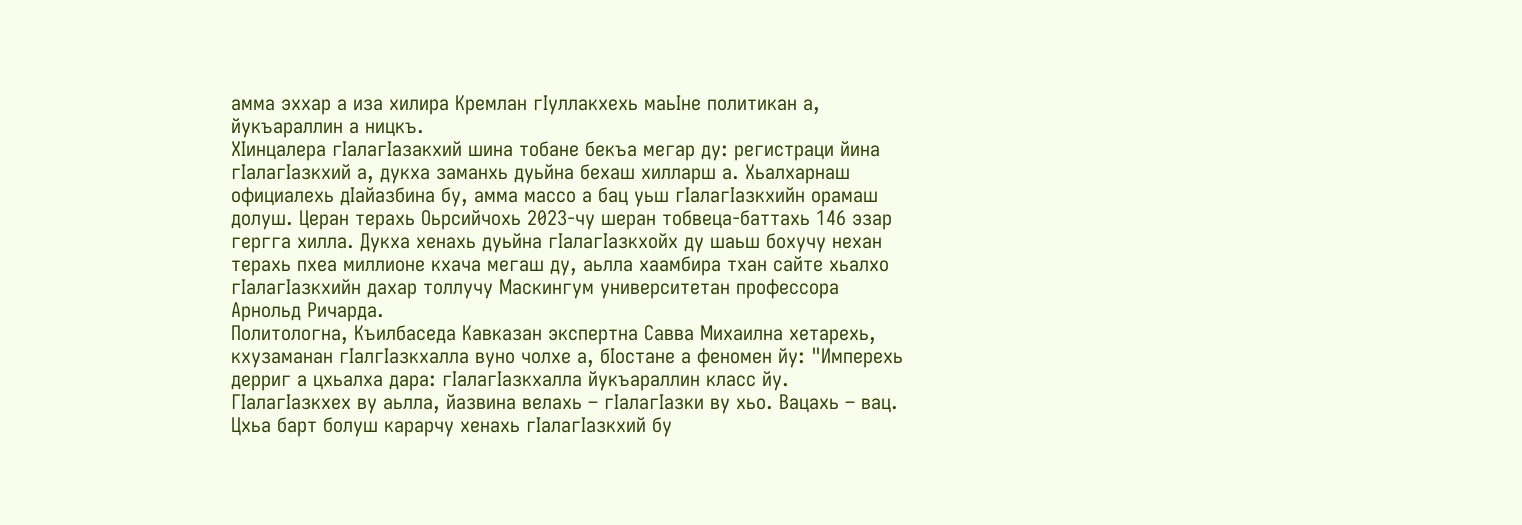амма эххар а иза хилира Кремлан гӀуллакхехь маьӀне политикан а, йукъараллин а ницкъ.
ХӀинцалера гIалагIазакхий шина тобане бекъа мегар ду: регистраци йина гIалагIазкхий а, дукха заманхь дуьйна бехаш хилларш а. Хьалхарнаш официалехь дӀайазбина бу, амма массо а бац уьш гӀалагIазкхийн орамаш долуш. Церан терахь Оьрсийчохь 2023-чу шеран тобвеца-баттахь 146 эзар гергга хилла. Дукха хенахь дуьйна гIалагIазкхойх ду шаьш бохучу нехан терахь пхеа миллионе кхача мегаш ду, аьлла хаамбира тхан сайте хьалхо гIалагIазкхийн дахар толлучу Маскингум университетан профессора Арнольд Ричарда.
Политологна, Къилбаседа Кавказан экспертна Савва Михаилна хетарехь, кхузаманан гIалгIазкхалла вуно чолхе а, бӀостане а феномен йу: "Имперехь дерриг а цхьалха дара: гIалагIазкхалла йукъараллин класс йу. ГIалагIазкхех ву аьлла, йазвина велахь – гIалагIазки ву хьо. Вацахь – вац. Цхьа барт болуш карарчу хенахь гIалагIазкхий бу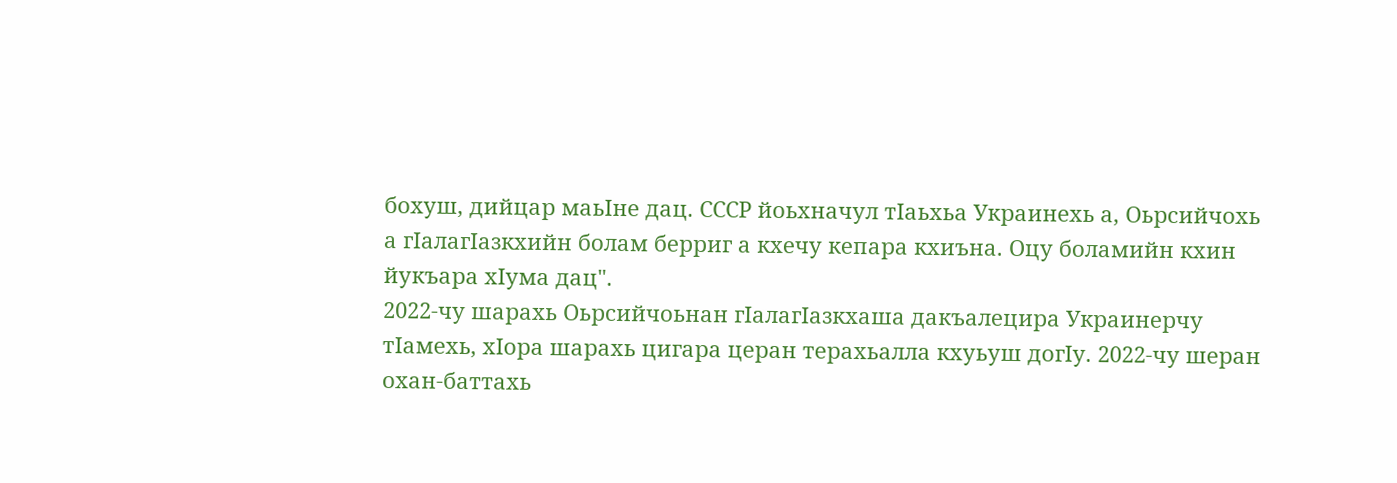бохуш, дийцар маьIне дац. СССР йоьхначул тӀаьхьа Украинехь а, Оьрсийчохь а гIалагIазкхийн болам берриг а кхечу кепара кхиъна. Оцу боламийн кхин йукъара хӀума дац".
2022-чу шарахь Оьрсийчоьнан гIалагIазкхаша дакъалецира Украинерчу тIамехь, хIора шарахь цигара церан терахьалла кхуьуш догIу. 2022-чу шеран охан-баттахь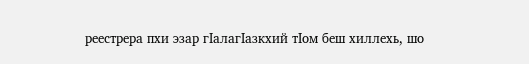реестрера пхи эзар гIалагIазкхий тIом беш хиллехь, шо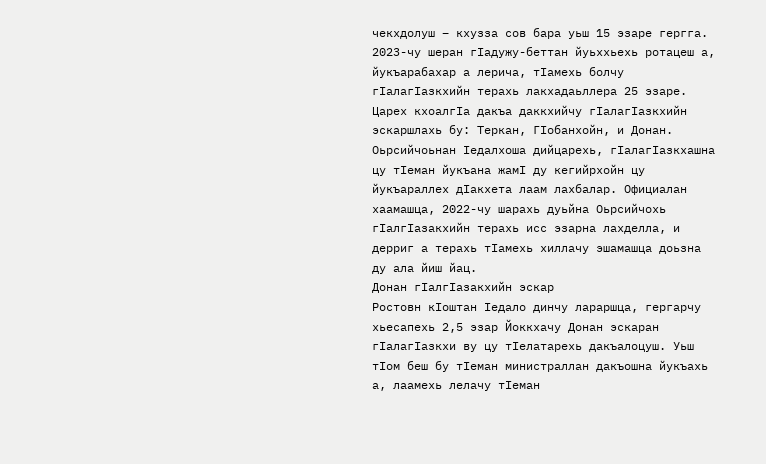чекхдолуш – кхузза сов бара уьш 15 эзаре гергга. 2023-чу шеран гIадужу-беттан йуьххьехь ротацеш а, йукъарабахар а лерича, тIамехь болчу гIалагIазкхийн терахь лакхадаьллера 25 эзаре. Царех кхоалгIа дакъа даккхийчу гIалагIазкхийн эскаршлахь бу: Теркан, ГIобанхойн, и Донан.
Оьрсийчоьнан Ӏедалхоша дийцарехь, гIалагӀазкхашна цу тӀеман йукъана жамӀ ду кегийрхойн цу йукъараллех дӀакхета лаам лахбалар. Официалан хаамашца, 2022-чу шарахь дуьйна Оьрсийчохь гIалгIазакхийн терахь исс эзарна лахделла, и дерриг а терахь тӀамехь хиллачу эшамашца доьзна ду ала йиш йац.
Донан гIалгIазакхийн эскар
Ростовн кӀоштан Ӏедало динчу лараршца, гергарчу хьесапехь 2,5 эзар Йоккхачу Донан эскаран гIалагIазкхи ву цу тӀелатарехь дакъалоцуш. Уьш тӀом беш бу тӀеман министраллан дакъошна йукъахь а, лаамехь лелачу тӀеман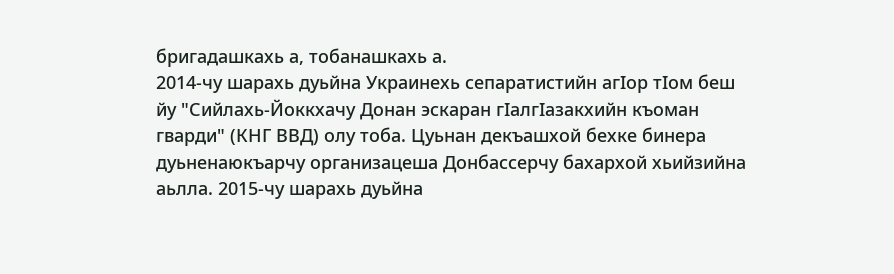бригадашкахь а, тобанашкахь а.
2014-чу шарахь дуьйна Украинехь сепаратистийн агӀор тӀом беш йу "Сийлахь-Йоккхачу Донан эскаран гIалгIазакхийн къоман гварди" (КНГ ВВД) олу тоба. Цуьнан декъашхой бехке бинера дуьненаюкъарчу организацеша Донбассерчу бахархой хьийзийна аьлла. 2015-чу шарахь дуьйна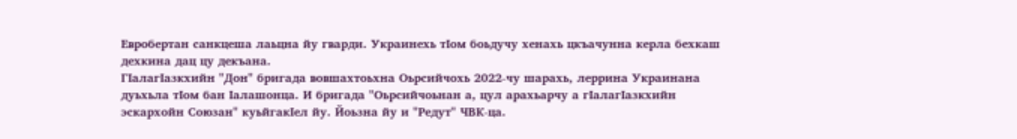Евробертан санкцеша лаьцна йу гварди. Украинехь тӀом боьдучу хенахь цкъачунна керла бехкаш дехкина дац цу декъана.
ГIалагIазкхийн "Дон" бригада вовшахтоьхна Оьрсийчохь 2022-чу шарахь, леррина Украинана дуьхьла тIом бан Iалашонца. И бригада "Оьрсийчоьнан а, цул арахьарчу а гIалагIазкхийн эскархойн Союзан" куьйгакIел йу. Йоьзна йу и "Редут" ЧВК-ца.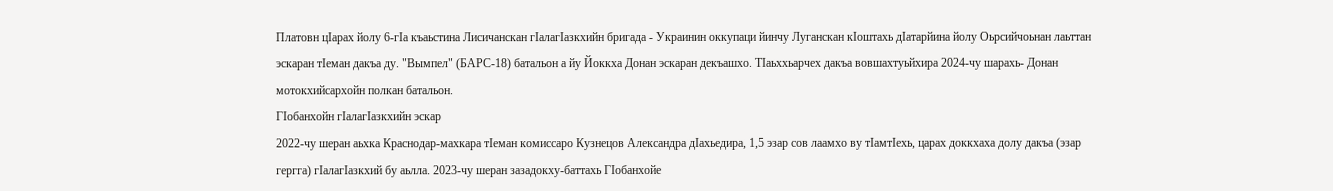Платовн цIарах йолу 6-гӀа къаьстина Лисичанскан гIалагIазкхийн бригада - Украинин оккупаци йинчу Луганскан кIоштахь дӀатарйина йолу Оьрсийчоьнан лаьттан эскаран тӀеман дакъа ду. "Вымпел" (БАРС-18) батальон а йу Йоккха Донан эскаран декъашхо. ТIаьххьарчех дакъа вовшахтуьйхира 2024-чу шарахь- Донан мотокхийсархойн полкан батальон.
ГIобанхойн гIалагIазкхийн эскар
2022-чу шеран аьхка Краснодар-махкара тIеман комиссаро Кузнецов Александра дIахьедира, 1,5 эзар сов лаамхо ву тIамтIехь, царах доккхаха долу дакъа (эзар гергга) гIалагIазкхий бу аьлла. 2023-чу шеран зазадокху-баттахь ГIобанхойе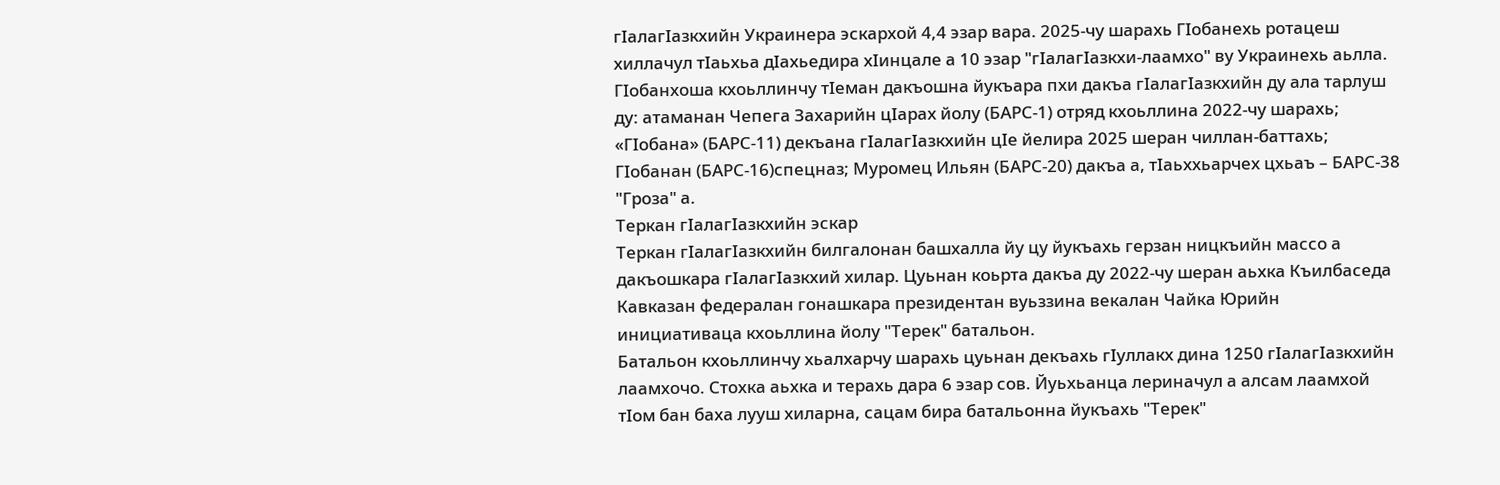гIалагIазкхийн Украинера эскархой 4,4 эзар вара. 2025-чу шарахь ГIобанехь ротацеш хиллачул тIаьхьа дIахьедира хIинцале а 10 эзар "гIалагIазкхи-лаамхо" ву Украинехь аьлла.
ГIобанхоша кхоьллинчу тӀеман дакъошна йукъара пхи дакъа гӀалагIазкхийн ду ала тарлуш ду: атаманан Чепега Захарийн цӀарах йолу (БАРС-1) отряд кхоьллина 2022-чу шарахь; «ГIобана» (БАРС-11) декъана гIалагIазкхийн цӀе йелира 2025 шеран чиллан-баттахь; ГIобанан (БАРС-16)спецназ; Муромец Ильян (БАРС-20) дакъа а, тӀаьххьарчех цхьаъ – БАРС-38 "Гроза" а.
Теркан гIалагIазкхийн эскар
Теркан гIалагIазкхийн билгалонан башхалла йу цу йукъахь герзан ницкъийн массо а дакъошкара гIалагIазкхий хилар. Цуьнан коьрта дакъа ду 2022-чу шеран аьхка Къилбаседа Кавказан федералан гонашкара президентан вуьззина векалан Чайка Юрийн инициативаца кхоьллина йолу "Терек" батальон.
Батальон кхоьллинчу хьалхарчу шарахь цуьнан декъахь гӀуллакх дина 1250 гӀалагIазкхийн лаамхочо. Стохка аьхка и терахь дара 6 эзар сов. Йуьхьанца лериначул а алсам лаамхой тIом бан баха лууш хиларна, сацам бира батальонна йукъахь "Терек"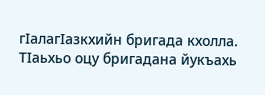гIалагIазкхийн бригада кхолла. ТӀаьхьо оцу бригадана йукъахь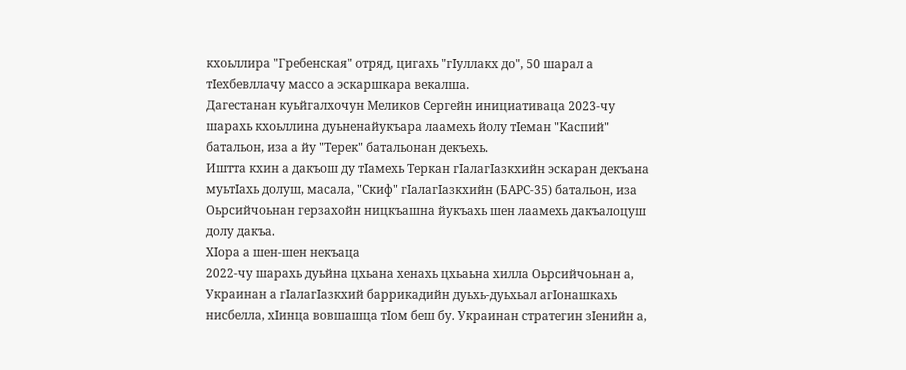кхоьллира "Гребенская" отряд, цигахь "гӀуллакх до", 50 шарал а тIехбевллачу массо а эскаршкара векалша.
Дагестанан куьйгалхочун Меликов Сергейн инициативаца 2023-чу шарахь кхоьллина дуьненайукъара лаамехь йолу тӀеман "Каспий" батальон, иза а йу "Терек" батальонан декъехь.
Иштта кхин а дакъош ду тӀамехь Теркан гIалагIазкхийн эскаран декъана муьтIахь долуш, масала, "Скиф" гIалагIазкхийн (БАРС-35) батальон, иза Оьрсийчоьнан герзахойн ницкъашна йукъахь шен лаамехь дакъалоцуш долу дакъа.
ХIора а шен-шен некъаца
2022-чу шарахь дуьйна цхьана хенахь цхьаьна хилла Оьрсийчоьнан а, Украинан а гIалагIазкхий баррикадийн дуьхь-дуьхьал агӀонашкахь нисбелла, хӀинца вовшашца тӀом беш бу. Украинан стратегин зӀенийн а,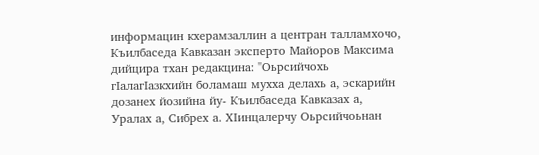информацин кхерамзаллин а центран талламхочо, Къилбаседа Кавказан эксперто Майоров Максима дийцира тхан редакцина: "Оьрсийчохь гIалагIазкхийн боламаш мухха делахь а, эскарийн дозанех йозийна йу- Къилбаседа Кавказах а, Уралах а, Сибрех а. ХӀинцалерчу Оьрсийчоьнан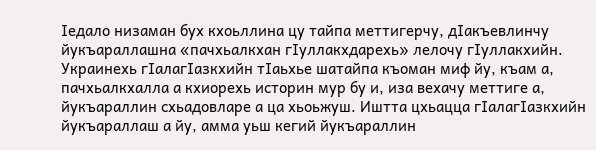Ӏедало низаман бух кхоьллина цу тайпа меттигерчу, дӀакъевлинчу йукъараллашна «пачхьалкхан гӀуллакхдарехь» лелочу гӀуллакхийн. Украинехь гIалагIазкхийн тIаьхье шатайпа къоман миф йу, къам а, пачхьалкхалла а кхиорехь историн мур бу и, иза вехачу меттиге а, йукъараллин схьадовларе а ца хьоьжуш. Иштта цхьацца гӀалагIазкхийн йукъараллаш а йу, амма уьш кегий йукъараллин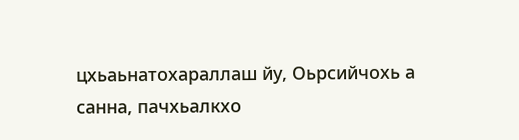цхьаьнатохараллаш йу, Оьрсийчохь а санна, пачхьалкхо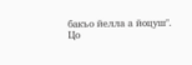бакъо йелла а йоцуш".
Цо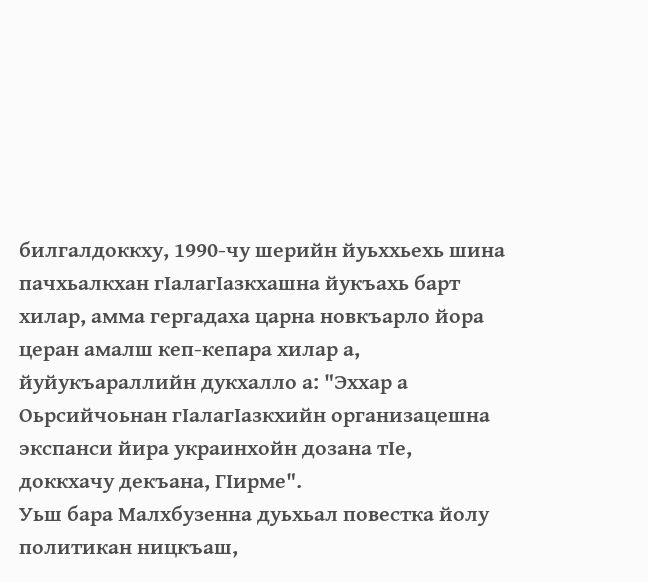билгалдоккху, 1990-чу шерийн йуьххьехь шина пачхьалкхан гIалагIазкхашна йукъахь барт хилар, амма гергадаха царна новкъарло йора церан амалш кеп-кепара хилар а, йуйукъараллийн дукхалло а: "Эххар а Оьрсийчоьнан гIалагIазкхийн организацешна экспанси йира украинхойн дозана тIе, доккхачу декъана, ГIирме".
Уьш бара Малхбузенна дуьхьал повестка йолу политикан ницкъаш,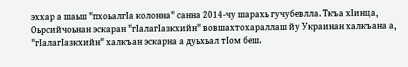эххар а шаьш "пхоьалгӀа колонна" санна 2014-чу шарахь гучубевлла. Ткъа хӀинца, Оьрсийчоьнан эскаран "гIалагIазкхийн" вовшахтохараллаш йу Украинан халкъана а, "гIалагIазкхийн" халкъан эскарна а дуьхьал тӀом беш.